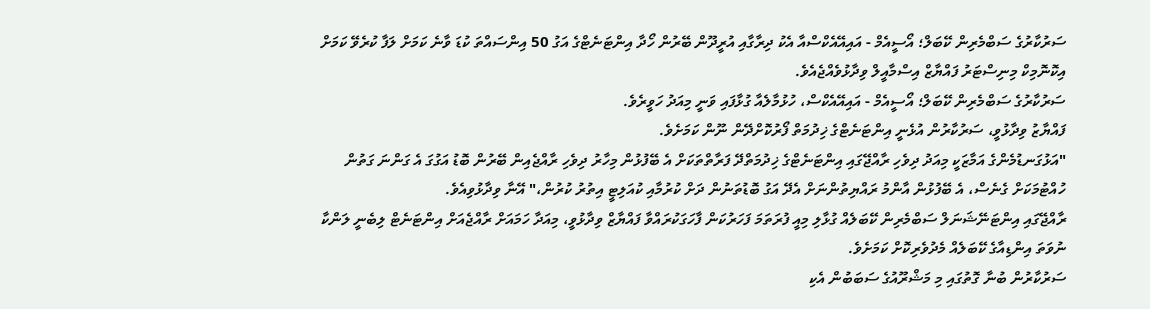ސަރުކާރުގެ ސަބްމެރިން ކޭބަލް؛ އޯސީއެމް - އައިއޭއެކްސްއާ އެކު ދިރާގާއި އުރީދޫން ބޭރުން ހޯދާ އިންޓަނެޓްގެ އަގު 50 އިންސައްތަ ކުޑަ ވާނެ ކަމަށް ލަފާ ކުރެވޭ ކަމަށް އިކޮނޮމިކް މިނިސްޓަރު ފައްޔާޒް އިސްމާއީލް ވިދާޅުވެއްޖެއެވެ.
ސަރުކާރުގެ ސަބްމެރިން ކޭބަލް؛ އޯސީއެމް - އައިއޭއެކްސް، ހުޅުމާލެއާ ގުޅާފައި ވަނީ މިއަދު ހަވީރެވެ.
ފައްޔާޒު ވިދާޅުވީ، ސަރުކާރުން އުޅެނީ އިންޓަނެޓްގެ ޚިދުމަތް ފޯރުކޮށްދޭން ނޫން ކަމަށެވެ.
"އަޅުގަނޑުމެންގެ އަމާޒަކީ މިއަދު ދިވެހި ރާއްޖޭގައި އިންޓަނެޓްގެ ޚިދުމަތްދޭ ފަރާތްތަކަށް އެ ބޭފުޅުން މިހާރު ދިވެހި ރާއްޖެއިން ބޭރުން ބޮޑު އަގުގަ އެ ގަންނަ ގަތުން ހުއްޓުމަކަށް ގެނެސް، އެ ބޭފުޅުން އާންމު ރައްޔިތުންނަށް އެދޭ އަގު ބޮޑުތަނުން ދަށް ކުރުމާއި ކުއަލިޓީ އިތުރު ކުރުން،" އޭނާ ވިދާޅުވިއެވެ.
ރާއްޖޭގައި އިންޓަނޭޝަނަލް ސަބްމެރިން ކޭބަލެއް ގުޅާލި މިއީ ފުރަތަމަ ފަހަރުކަން ފާހަގަކުރައްވާ ފައްޔާޒް ވިދާޅުވީ، މިއަދާ ހަމައަށް ރާއްޖެއަށް އިންޓަނެޓް ލިބެނީ ލަންކާ ނުވަތަ އިންޑިއާގެ ކޭބަލެއް މެދުވެރިކޮށް ކަމަށެވެ.
ސަރުކާރުން ބުނާ ގޮތުގައި މި މަޝްރޫއުގެ ސަބަބުން އެކި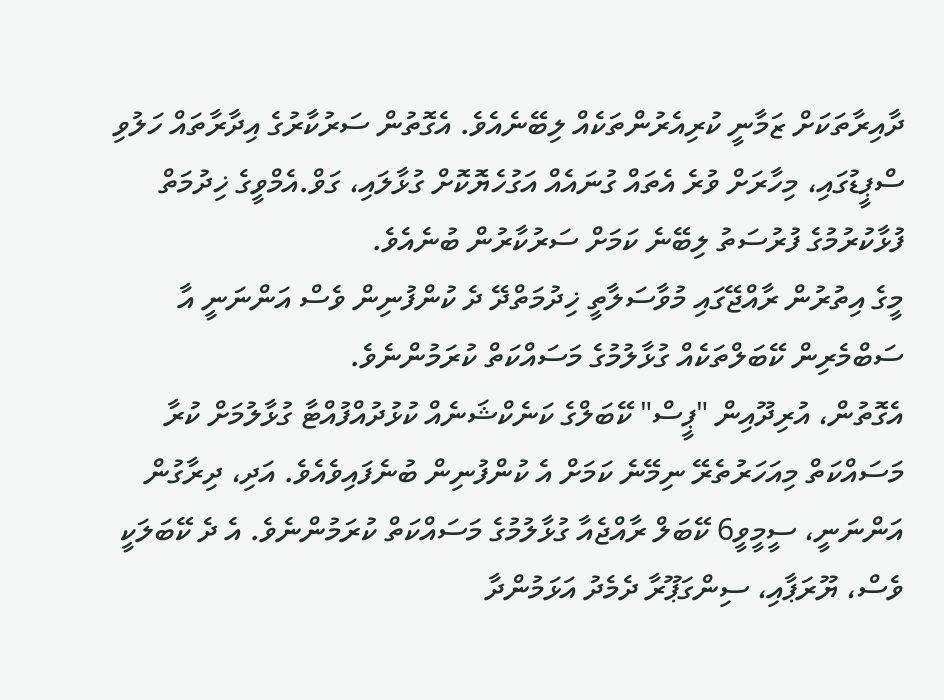ދާއިރާތަކަށް ޒަމާނީ ކުރިއެރުންތަކެއް ލިބޭނެއެވެ. އެގޮތުން ސަރުކާރުގެ އިދާރާތައް ހަލުވި ސްޕީޑުގައި، މިހާރަށް ވުރެ އެތައް ގުނައެއް އަގުހެޔޮކޮށް ގުޅާލައި، ގަވް.އެމްވީގެ ޚިދުމަތް ފުޅާކުރުމުގެ ފުރުސަތު ލިބޭނެ ކަމަށް ސަރުކާރުން ބުނެއެވެ.
މީގެ އިތުރުން ރާއްޖޭގައި މުވާސަލާތީ ޚިދުމަތްދޭ ދެ ކުންފުނިން ވެސް އަންނަނީ އާ ސަބްމެރިން ކޭބަލްތަކެއް ގުޅާލުމުގެ މަސައްކަތް ކުރަމުންނެވެ.
އެގޮތުން، އުރިދޫއިން "ޕީސް" ކޭބަލްގެ ކަނެކްޝަނެއް ކުޅުދުއްފުއްޓާ ގުޅާލުމަށް ކުރާ މަސައްކަތް މިއަހަރުތެރޭ ނިމޭނެ ކަމަށް އެ ކުންފުނިން ބުނެފައިވެއެވެ. އަދި، ދިރާގުން އަންނަނީ، ސީމީވީ6 ކޭބަލް ރާއްޖެއާ ގުޅާލުމުގެ މަސައްކަތް ކުރަމުންނެވެ. އެ ދެ ކޭބަލަކީ ވެސް، ޔޫރަޕާއި، ސިންގަޕޫރާ ދެމެދު އަޅަމުންދާ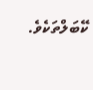ކޭބަލްތަކެވެ.